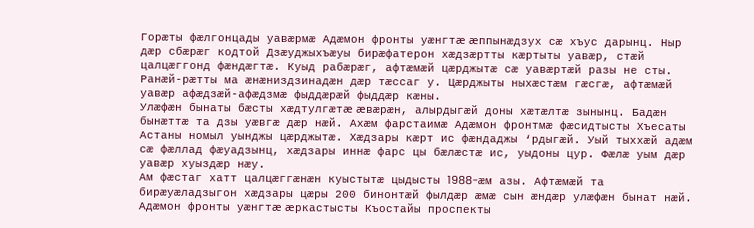Горæты фæлгонцады уавæрмæ Адæмон фронты уæнгтæ æппынæдзух сæ хъус дарынц. Ныр дæр сбæрæг кодтой Дзæуджыхъæуы бирæфатерон хæдзæртты кæртыты уавæр, стæй цалцæггонд фæндæгтæ. Куыд рабæрæг, афтæмæй цæрджытæ сæ уавæртæй разы не сты. Ранæй-рæтты ма æнæниздзинадæн дæр тæссаг у. Цæрджыты ныхæстæм гæсгæ, афтæмæй уавæр афæдзæй-афæдзмæ фыддæрæй фыддæр кæны.
Улæфæн бынаты бæсты хæдтулгæтæ æвæрæн, алырдыгæй доны хæтæлтæ зынынц. Бадæн бынæттæ та дзы уæвгæ дæр нæй. Ахæм фарстаимæ Адæмон фронтмæ фæсидтысты Хъесаты Астаны номыл уынджы цæрджытæ. Хæдзары кæрт ис фæндаджы ‘рдыгæй. Уый тыххæй адæм сæ фæллад фæуадзынц, хæдзары иннæ фарс цы бæлæстæ ис, уыдоны цур. Фæлæ уым дæр уавæр хуыздæр нæу.
Ам фæстаг хатт цалцæггæнæн куыстытæ цыдысты 1988-æм азы. Афтæмæй та бирæуæладзыгон хæдзары цæры 200 бинонтæй фылдæр æмæ сын æндæр улæфæн бынат нæй.
Адæмон фронты уæнгтæ æркастысты Къостайы проспекты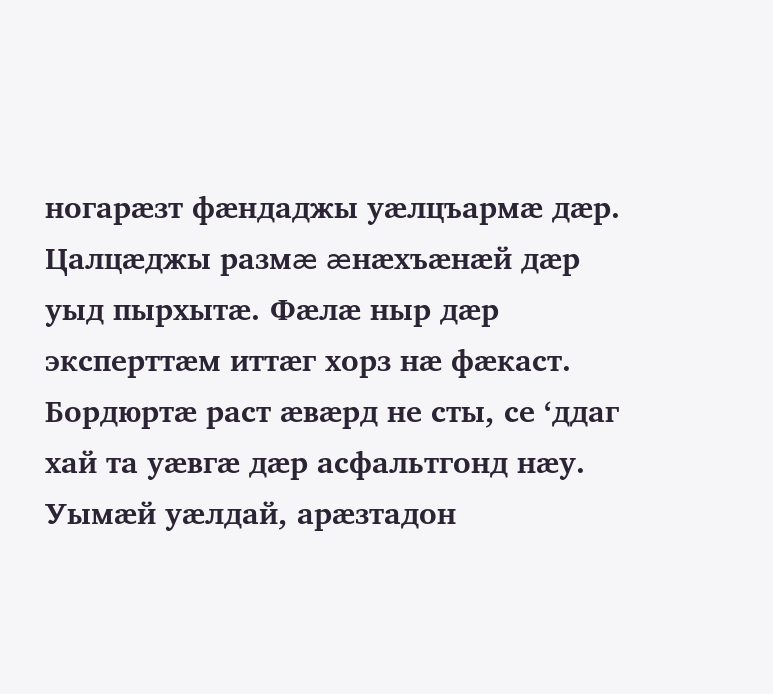ногарæзт фæндаджы уæлцъармæ дæр. Цалцæджы размæ æнæхъæнæй дæр уыд пырхытæ. Фæлæ ныр дæр эксперттæм иттæг хорз нæ фæкаст. Бордюртæ раст æвæрд не сты, се ‘ддаг хай та уæвгæ дæр асфальтгонд нæу. Уымæй уæлдай, арæзтадон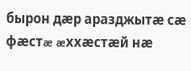бырон дæр аразджытæ сæ фæстæ æххæстæй нæ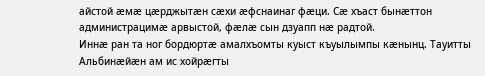айстой æмæ цæрджытæн сæхи æфснаинаг фæци. Сæ хъаст бынæттон администрацимæ арвыстой, фæлæ сын дзуапп нæ радтой.
Иннæ ран та ног бордюртæ амалхъомты куыст къуылымпы кæнынц. Тауитты Альбинæйæн ам ис хойрæгты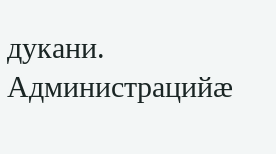дукани. Администрацийæ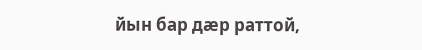йын бар дæр раттой,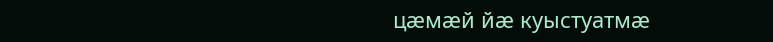цæмæй йæ куыстуатмæ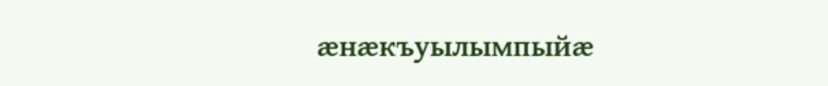æнæкъуылымпыйæ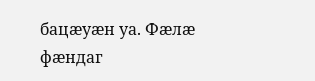бацæуæн уа. Фæлæ фæндаг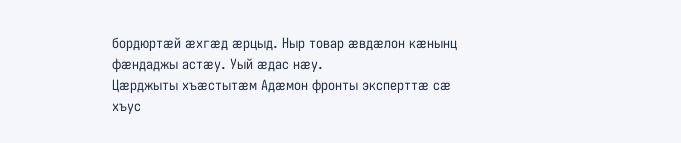бордюртæй æхгæд æрцыд. Ныр товар æвдæлон кæнынц фæндаджы астæу. Уый æдас нæу.
Цæрджыты хъæстытæм Адæмон фронты эксперттæ сæ хъус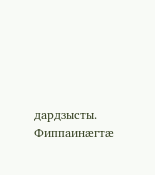дардзысты. Фиппаинæгтæ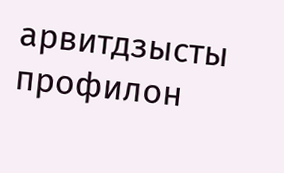арвитдзысты профилон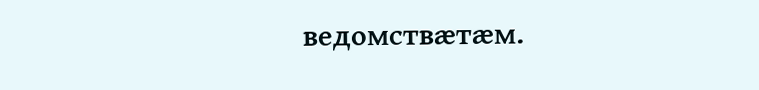ведомствæтæм.